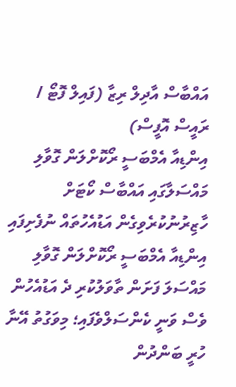އައްބާސް އާދިލް ރިޒާ (ފައިލް ފޮޓޯ / ރައީސް އޮފީސް)
އިންޑިއާ އެމްބަސީ ރޯކޮށްލަން ގޮވާލި މައްސަލާގައި އައްބާސް ކޯޓަށް ހާޒިރުނުކުރެވިގެން އަޑުއެހުތައް ނުފެށިފައި
އިންޑިއާ އެމްބަސީ ރޯކޮށްލަން ގޮވާލި މައްސަލަ ފަށަން ތާވަލުކުރި ދެ އަޑުއެހުން ވެސް ވަނީ ކެންސަލްވެފައި؛ މިވަގުތު އޭނާ ހުރީ ބަންދުން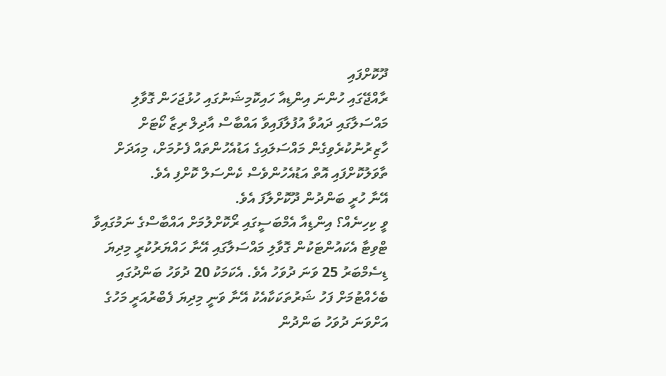ދޫކޮށްފައި
ރާއްޖޭގައި ހުންނަ އިންޑިއާ ހައިކޮމިޝަނުގައި ހުޅުޖަހަން ގޮވާލި މައްސަލާގައި ދައުވާ އުފުލާފައިވާ އައްބާސް އާދިލް ރިޒާ ކޯޓަށް ހާޒިރުނުކުރެވިގެން މައްސަލައިގެ އަޑުއެހުންތައް ފެށުމަށް، މިއަދަށް ތާވަލުކޮށްފައި އޮތް އަޑުއެހުންވެސް ކެންސަލް ކޮށްފި އެވެ.
އޭނާ ހުރީ ބަންދުން ދޫކޮށްލާފަ އެވެ.
ވީ ކިހިނެއް؟ އިންޑިއާ އެމްބަސީގައި ރޯކޮށްލުމަށް އައްބާސްގެ ނަމުގައިވާ ޓްވިޓާ އެކައުންޓަކުން ގޮވާލި މައްސަލާގައި އޭނާ ހައްޔަރުކުރީ މިދިޔަ ޑިސެމްބަރު 25 ވަނަ ދުވަހު އެވެ. އެކަމަކު 20 ދުވަހު ބަންދުގައި ބެހެއްޓުމަށް ފަހު ޝަރުތަކަކާއެކު އޭނާ ވަނީ މިދިޔަ ފެބްރުއަރީ މަހުގެ އަށްވަނަ ދުވަހު ބަންދުން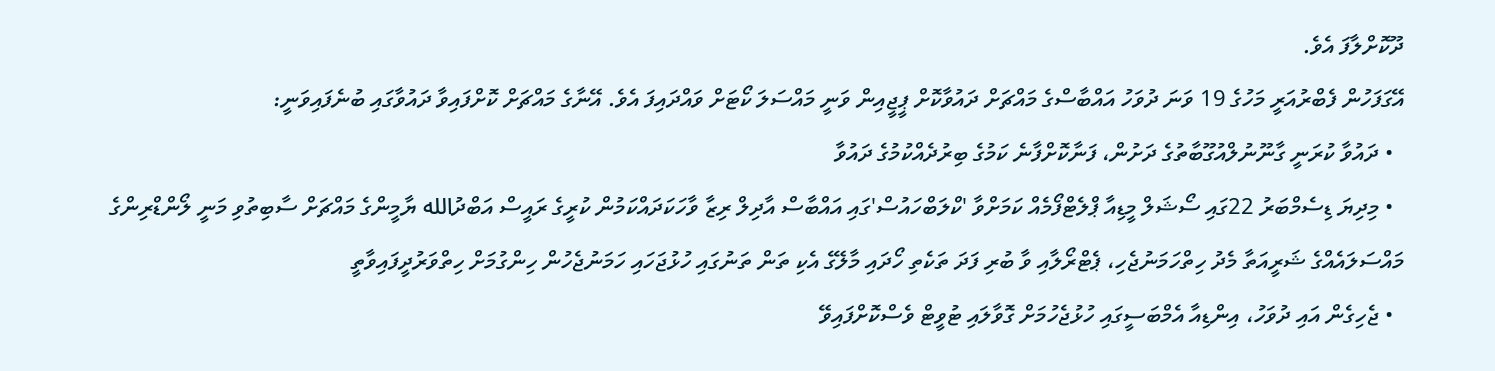ދޫކޮށްލާފަ އެވެ.
އޭގަފަހުން ފެބްރުއަރީ މަހުގެ 19 ވަނަ ދުވަހު އައްބާސްގެ މައްޗަށް ދައުވާކޮށް ޕީޖީއިން ވަނީ މައްސަލަ ކޯޓަށް ވައްދައިފަ އެވެ. އޭނާގެ މައްޗަށް ކޮށްފައިވާ ދައުވާގައި ބުނެފައިވަނީ:
  • ދައުވާ ކުރަނީ ގާނޫނުލްއުގޫބާތުގެ ދަށުން، ފަނާކޮށްފާނެ ކަމުގެ ބިރުދެއްކުމުގެ ދައުވާ
  • މިދިޔަ ޑިސެމްބަރު 22ގައި ސޯޝަލް މީޑިއާ ޕްލެޓްފޯމެއް ކަމަށްވާ 'ކްލަބްހައުސް'ގައި އައްބާސް އާދިލް ރިޒާ ވާހަކަދައްކަމުން ކުރީގެ ރައީސް އަބްދުالله ޔާމީންގެ މައްޗަށް ސާބިތުވި މަނީ ލޯންޑްރިންގެ މައްސަލައެއްގެ ޝަރީއަތާ މެދު ހިތްހަމަނުޖެހި، ޕެޓްރޯލާއި ވާ ބުރި ފަދަ ތަކެތި ހޯދައި މާލޭގެ އެކި ތަން ތަނުގައި ހުޅުޖަހައި ހަމަނުޖެހުން ހިންގުމަށް ހިތްވަރުދީފައިވާތީ
  • ޖެހިގެން އައި ދުވަހު، އިންޑިއާ އެމްބަސީގައި ހުޅުޖެހުމަށް ގޮވާލައި ޓުވީޓް ވެސްކޮށްފައިވޭ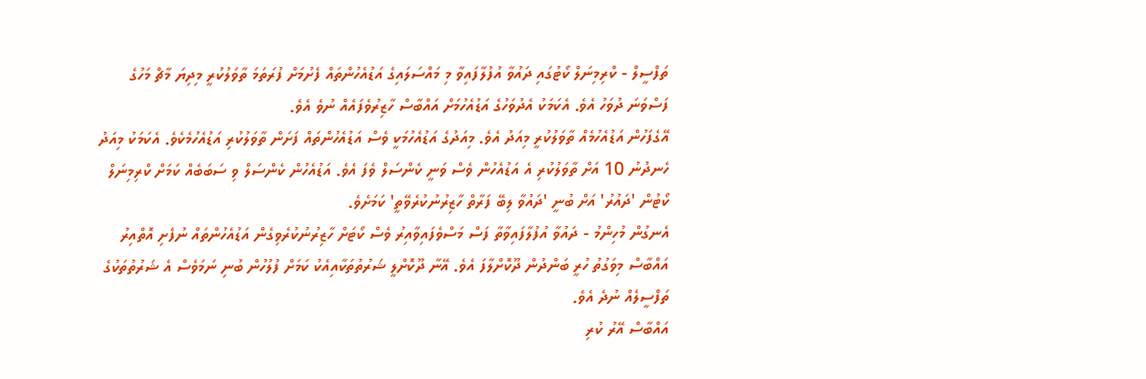ތަފްސީލް - ކްރިމިނަލް ކޯޓުގައި ދައުވާ އުފުލާފައިވާ މި މައްސަލައިގެ އަޑުއެހުންތައް ފެށުމަށް ފުރަތަމަ ތާވަލުކުރީ މިދިޔަ މާޗް މަހުގެ ފަސްވަނަ ދުވަހު އެވެ. އެކަމަކު އެދުވަހުގެ އަޑުއެހުމަށް އައްބާސް ހާޒިރުވެފައެއް ނުވެ އެވެ.
އޭގެފަހުން އަޑުއެހުމެއް ތާވަލުކުރީ މިއަދު އެވެ. މިއަދުގެ އަޑުއެހުމަކީ ވެސް އަޑުއެހުންތައް ފަށަން ތާވަލުކުރި އަޑުއެހުމެކެވެ. އެކަމަކު މިއަދު ހެނދުނު 10 އަށް ތާވަލުކުރި އެ އަޑުއެހުން ވެސް ވަނީ ކެންސަލް ވެފަ އެވެ. އަޑުއެހުން ކެންސަލް ވި ސަބަބެއް ކަމަށް ކްރިމިނަލް ކޯޓުން 'ދައުރު' އަށް ބުނީ 'ދައުވާ ލިބޭ ފަރާތް ހާޒިރުނުކުރެވޭތީ' ކަމަށެވެ.
އެނގުން މުހިންމު - ދައުވާ އުފުލާފައިވާތާ ފަސް މަސްވެފައިވާއިރު ވެސް ކޯޓަށް ހާޒިރުނުކުރެވިގެން އަޑުއެހުންތައް ނުފެށި އޮތްއިރު އައްބާސް މިވަގުތު ހުރީ ބަންދުން ދޫކޮށްލާފަ އެވެ. އޭނާ ދޫކޮށްލީ ޝަރުތުތަކާއިއެކު ކަމަށް ފުލުހުން ބުނި ނަމަވެސް އެ ޝަރުތުތަކުގެ ތަފްސީލެއް ނުދެ އެވެ.
އައްބާސް އޭރު ކުރި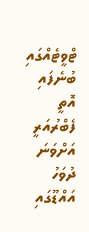ޓްވީޓެއްގައި ބުނެފައި އޮތީ ފެބްރުއަރީ އަށްވަނަ ދުވަހު އައްޑޫގައި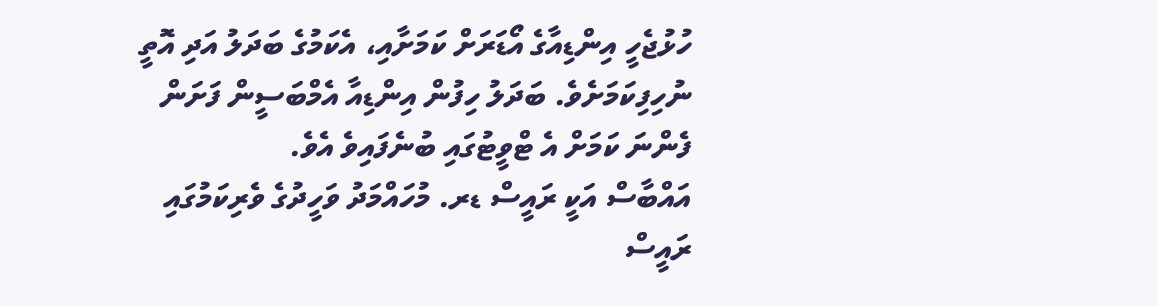ހުޅުޖެހީ އިންޑިއާގެ އޯޑަރަށް ކަމަށާއި، އެކަމުގެ ބަދަލު އަދި އޮތީ ނުހިފިކަމަށެވެ. ބަދަލު ހިފުން އިންޑިއާ އެމްބަސީން ފަށަން ފެންނަ ކަމަށް އެ ޓްވީޓުގައި ބުނެފައިވެ އެވެ.
އައްބާސް އަކީ ރައީސް ޑރ. މުހައްމަދު ވަހީދުގެ ވެރިކަމުގައި ރައީސް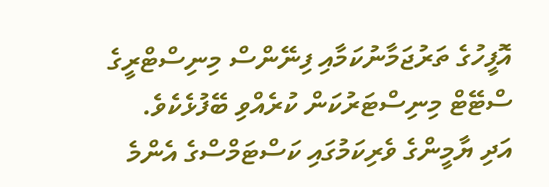އޮފީހުގެ ތަރުޖަމާނުކަމާއި ފިނޭންސް މިނިސްޓްރީގެ ސްޓޭޓް މިނިސްޓަރުކަން ކުރެއްވި ބޭފުޅެކެވެ. އަދި ޔާމީންގެ ވެރިކަމުގައި ކަސްޓަމްސްގެ އެންމެ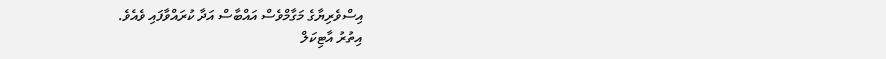އިސްވެރިޔާގެ މަގާމްވެސް އައްބާސް އަދާ ކުރައްވާފައި ވެއެވެ.
އިތުރު އާޓިކަލް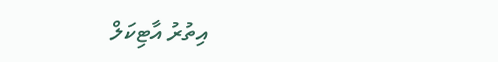އިތުރު އާޓިކަލް